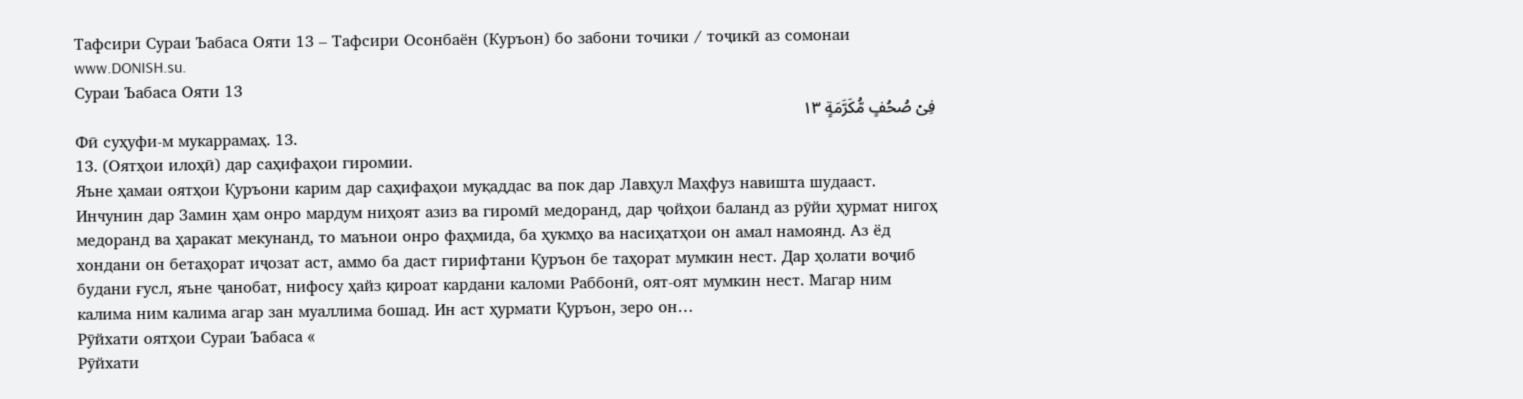Тафсири Сураи Ъабаса Ояти 13 – Тафсири Осонбаён (Куръон) бо забони точики / тоҷикӣ аз сомонаи www.DONISH.su.
Сураи Ъабаса Ояти 13
فِىۡ صُحُفٍ مُّكَرَّمَةٍ ١٣
Фӣ суҳуфи-м мукаррамаҳ. 13.
13. (Оятҳои илоҳӣ) дар саҳифаҳои гиромии.
Яъне ҳамаи оятҳои Қуръони карим дар саҳифаҳои муқаддас ва пок дар Лавҳул Маҳфуз навишта шудааст. Инчунин дар Замин ҳам онро мардум ниҳоят азиз ва гиромӣ медоранд, дар ҷойҳои баланд аз рӯйи ҳурмат нигоҳ медоранд ва ҳаракат мекунанд, то маънои онро фаҳмида, ба ҳукмҳо ва насиҳатҳои он амал намоянд. Аз ёд хондани он бетаҳорат иҷозат аст, аммо ба даст гирифтани Қуръон бе таҳорат мумкин нест. Дар ҳолати воҷиб будани ғусл, яъне ҷанобат, нифосу ҳайз қироат кардани каломи Раббонӣ, оят-оят мумкин нест. Магар ним калима ним калима агар зан муаллима бошад. Ин аст ҳурмати Қуръон, зеро он…
Рӯйхати оятҳои Сураи Ъабаса «
Рӯйхати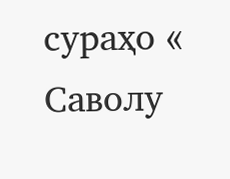сураҳо «
Саволу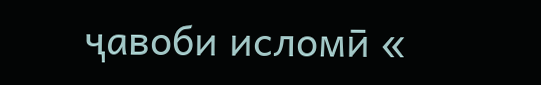ҷавоби исломӣ «